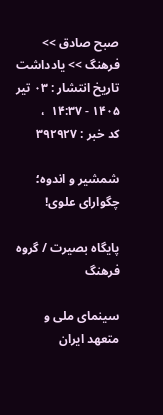صبح صادق >>  فرهنگ >> یادداشت
تاریخ انتشار : ۰۳ تير ۱۴۰۵ - ۱۴:۳۷  ،
کد خبر : ۳۹۲۹۲۷

شمشیر و اندوه؛ چگوارای علوی!

پایگاه بصیرت / گروه فرهنگ

سینمای ملی و متعهد ایران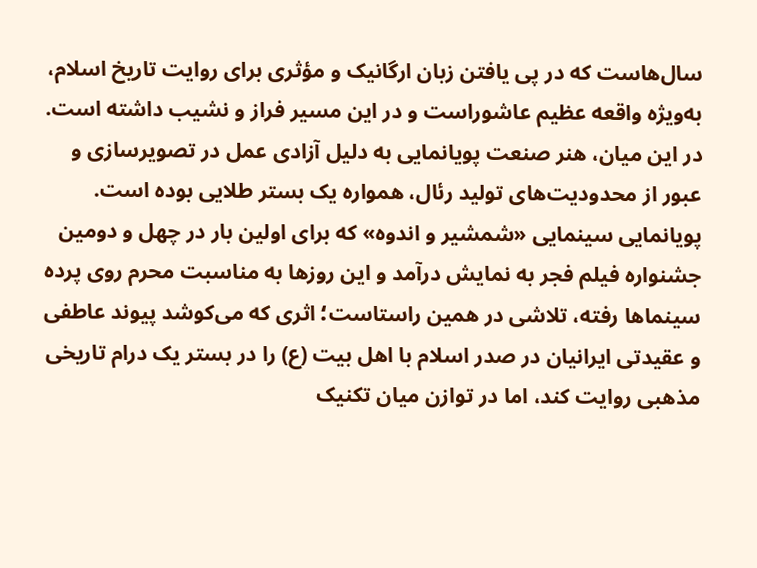سال‌هاست که در پی یافتن زبان ارگانیک و مؤثری برای روایت تاریخ اسلام، به‌ویژه واقعه عظیم عاشوراست و در این مسیر فراز و نشیب داشته است. در این میان، هنر صنعت پویانمایی به دلیل آزادی عمل در تصویرسازی و عبور از محدودیت‌های تولید رئال، همواره یک بستر طلایی بوده است. پویانمایی سینمایی «شمشیر و اندوه» که برای اولین بار در چهل و دومین جشنواره فیلم فجر به نمایش درآمد و این روز‌ها به مناسبت محرم روی پرده سینما‌ها رفته، تلاشی در همین راستاست؛ اثری که می‌کوشد پیوند عاطفی و عقیدتی ایرانیان در صدر اسلام با اهل بیت (ع) را در بستر یک درام تاریخی مذهبی روایت کند، اما در توازن میان تکنیک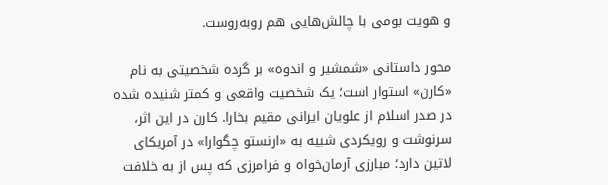و هویت بومی با چالش‌هایی هم روبه‌روست.

محور داستانی «شمشیر و اندوه» بر گرده شخصیتی به نام «کارن» استوار است؛ یک شخصیت واقعی و کمتر شنیده شده در صدر اسلام از علویان ایرانی مقیم بخارا. کارن در این اثر، سرنوشت و رویکردی شبیه به «ارنستو چگوارا» در آمریکای لاتین دارد؛ مبارزی آرمان‌خواه و فرامرزی که پس از به خلافت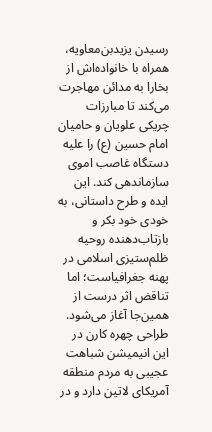رسیدن یزیدبن‌معاویه، همراه با خانواده‌اش از بخارا به مدائن مهاجرت می‌کند تا مبارزات چریکی علویان و حامیان امام حسین (ع) را علیه دستگاه غاصب اموی سازماندهی کند. این ایده و طرح داستانی، به خودی خود بکر و بازتاب‌دهنده روحیه ظلم‌ستیزی اسلامی در پهنه جغرافیاست؛ اما تناقض اثر درست از همین‌جا آغاز می‌شود. طراحی چهره کارن در این انیمیشن شباهت عجیبی به مردم منطقه آمریکای لاتین دارد و در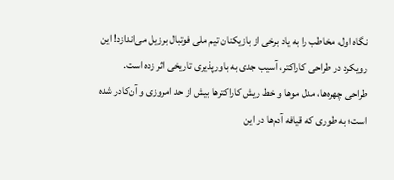نگاه اول، مخاطب را به یاد برخی از بازیکنان تیم ملی فوتبال برزیل می‌اندازد! این رویکرد در طراحی کاراکتر، آسیب جدی به باورپذیری تاریخی اثر زده است. طراحی چهره‌ها، مدل مو‌ها و خط ریش کاراکتر‌ها بیش از حد امروزی و آن‌کادر شده است؛ به طوری که قیافه آدم‌ها در این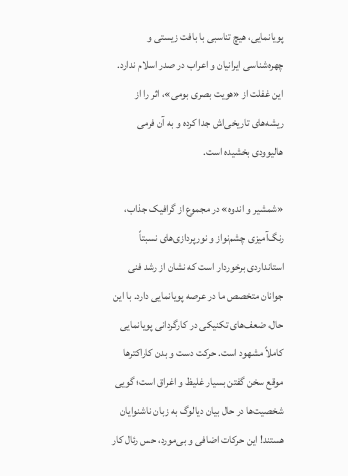پویانمایی، هیچ تناسبی با بافت زیستی و چهره‌شناسی ایرانیان و اعراب در صدر اسلام ندارد. این غفلت از «هویت بصری بومی»، اثر را از ریشه‌های تاریخی‌اش جدا کرده و به آن فرمی هالیوودی بخشیده است.

«شمشیر و اندوه» در مجموع از گرافیک جذاب، رنگ‌آمیزی چشم‌نواز و نورپردازی‌های نسبتاً استانداردی برخوردار است که نشان از رشد فنی جوانان متخصص ما در عرصه پویانمایی دارد. با این حال، ضعف‌های تکنیکی در کارگردانی پویانمایی کاملاً مشهود است. حرکت دست و بدن کاراکتر‌ها موقع سخن گفتن بسیار غلیظ و اغراق است؛ گویی شخصیت‌ها در حال بیان دیالوگ به زبان ناشنوایان هستند! این حرکات اضافی و بی‌مورد، حس رئال کار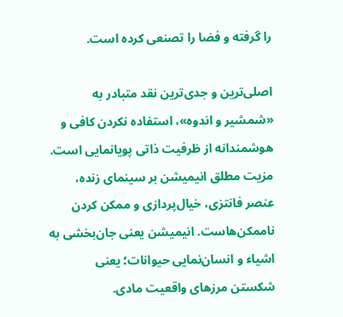را گرفته و فضا را تصنعی کرده است.

اصلی‌ترین و جدی‌ترین نقد متبادر به «شمشیر و اندوه»، استفاده نکردن کافی و هوشمندانه از ظرفیت ذاتی پویانمایی است. مزیت مطلق انیمیشن بر سینمای زنده، عنصر فانتزی، خیال‌پردازی و ممکن کردن ناممکن‌هاست. انیمیشن یعنی جان‌بخشی به اشیاء و انسان‌نمایی حیوانات؛ یعنی شکستن مرز‌های واقعیت مادی.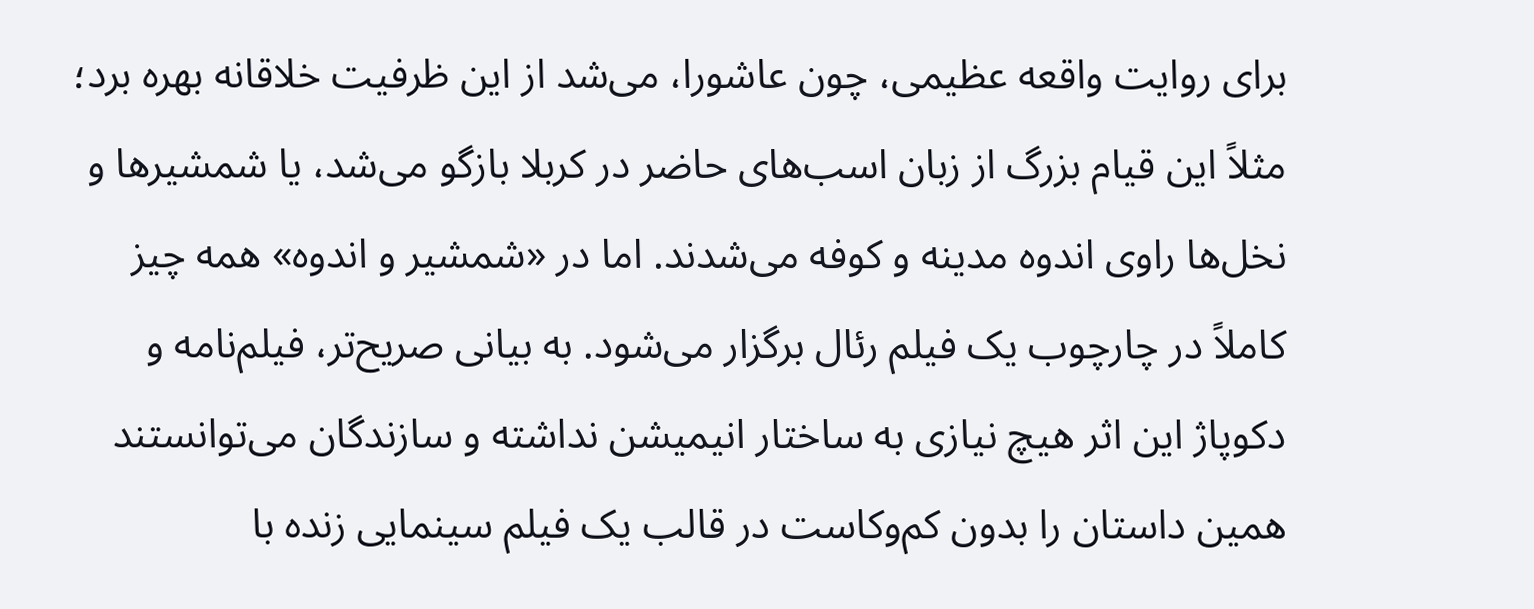برای روایت واقعه عظیمی، چون عاشورا، می‌شد از این ظرفیت خلاقانه بهره برد؛ مثلاً این قیام بزرگ از زبان اسب‌های حاضر در کربلا بازگو می‌شد، یا شمشیر‌ها و نخل‌ها راوی اندوه مدینه و کوفه می‌شدند. اما در «شمشیر و اندوه» همه چیز کاملاً در چارچوب یک فیلم رئال برگزار می‌شود. به بیانی صریح‌تر، فیلم‌نامه و دکوپاژ این اثر هیچ نیازی به ساختار انیمیشن نداشته و سازندگان می‌توانستند همین داستان را بدون کم‌وکاست در قالب یک فیلم سینمایی زنده با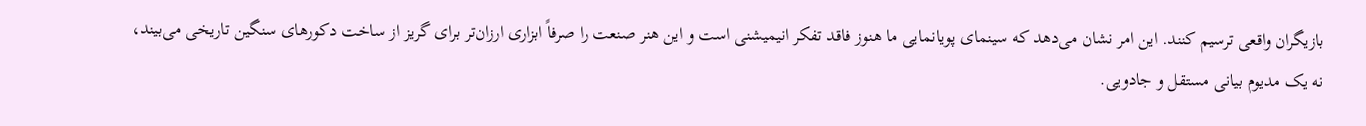بازیگران واقعی ترسیم کنند. این امر نشان می‌دهد که سینمای پویانمایی ما هنوز فاقد تفکر انیمیشنی است و این هنر صنعت را صرفاً ابزاری ارزان‌تر برای گریز از ساخت دکور‌های سنگین تاریخی می‌بیند، نه یک مدیوم بیانی مستقل و جادویی.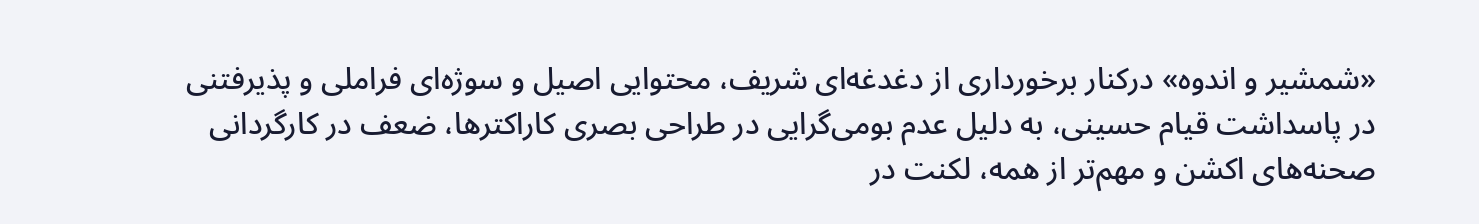«شمشیر و اندوه» درکنار برخورداری از دغدغه‌ای شریف، محتوایی اصیل و سوژه‌ای فراملی و پذیرفتنی در پاسداشت قیام حسینی، به دلیل عدم بومی‌گرایی در طراحی بصری کاراکترها، ضعف در کارگردانی صحنه‌های اکشن و مهم‌تر از همه، لکنت در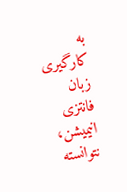به کارگیری زبان فانتزی انیمیشن، نتوانسته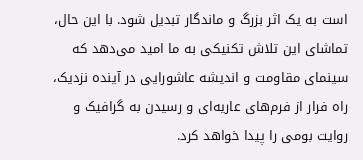است به یک اثر بزرگ و ماندگار تبدیل شود. با این حال، تماشای این تلاش تکنیکی به ما امید می‌دهد که سینمای مقاومت و اندیشه عاشورایی در آینده نزدیک، راه فرار از فرم‌های عاریه‌ای و رسیدن به گرافیک و روایت بومی را پیدا خواهد کرد.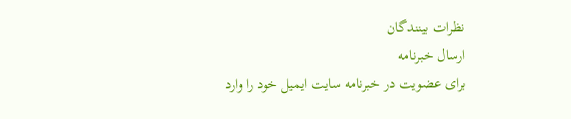نظرات بینندگان
ارسال خبرنامه
برای عضویت در خبرنامه سایت ایمیل خود را وارد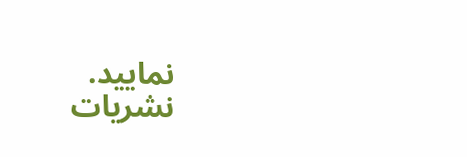نمایید.
نشریات